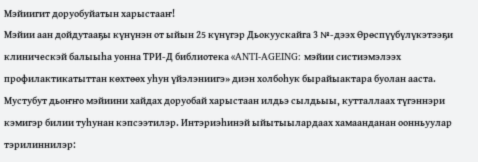Мэйиигит доруобуйатын харыстааҥ!
Мэйии аан дойдутааҕы күнүнэн от ыйын 25 күнүгэр Дьокуускайга 3 №-дээх Өрөспүүбүлүкэтээҕи клиническэй балыыһа уонна ТРИ-Д библиотека «ANTI-AGEING: мэйии систиэмэлээх профилактикатыттан көхтөөх уһун үйэлэниигэ» диэн холбоһук бырайыактара буолан ааста.
Мустубут дьоҥҥо мэйиини хайдах доруобай харыстаан илдьэ сылдьыы, кутталлаах түгэннэри кэмигэр билии туһунан кэпсээтилэр. Интэриэһинэй ыйытыылардаах хамаанданан оонньуулар тэрилиннилэр: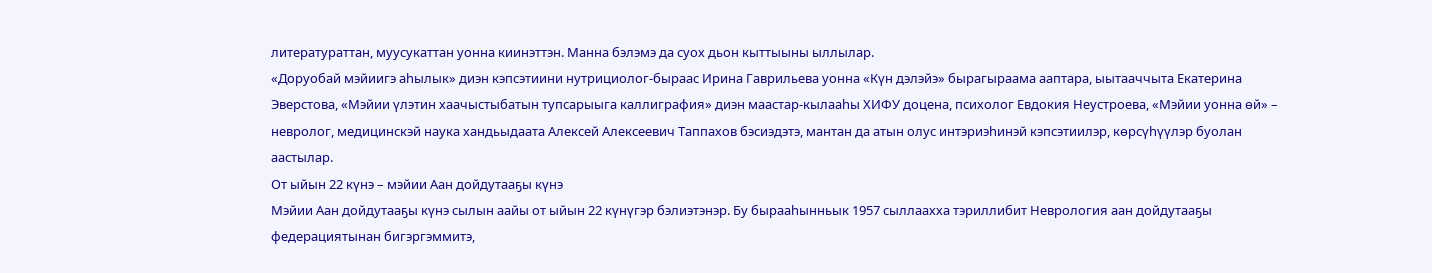литератураттан, муусукаттан уонна киинэттэн. Манна бэлэмэ да суох дьон кыттыыны ыллылар.
«Доруобай мэйиигэ аһылык» диэн кэпсэтиини нутрициолог-быраас Ирина Гаврильева уонна «Күн дэлэйэ» бырагыраама ааптара, ыытааччыта Екатерина Эверстова, «Мэйии үлэтин хаачыстыбатын тупсарыыга каллиграфия» диэн маастар-кылааһы ХИФУ доцена, психолог Евдокия Неустроева, «Мэйии уонна өй» – невролог, медицинскэй наука хандьыдаата Алексей Алексеевич Таппахов бэсиэдэтэ, мантан да атын олус интэриэһинэй кэпсэтиилэр, көрсүһүүлэр буолан аастылар.
От ыйын 22 күнэ – мэйии Аан дойдутааҕы күнэ
Мэйии Аан дойдутааҕы күнэ сылын аайы от ыйын 22 күнүгэр бэлиэтэнэр. Бу бырааһынньык 1957 сыллаахха тэриллибит Неврология аан дойдутааҕы федерациятынан бигэргэммитэ,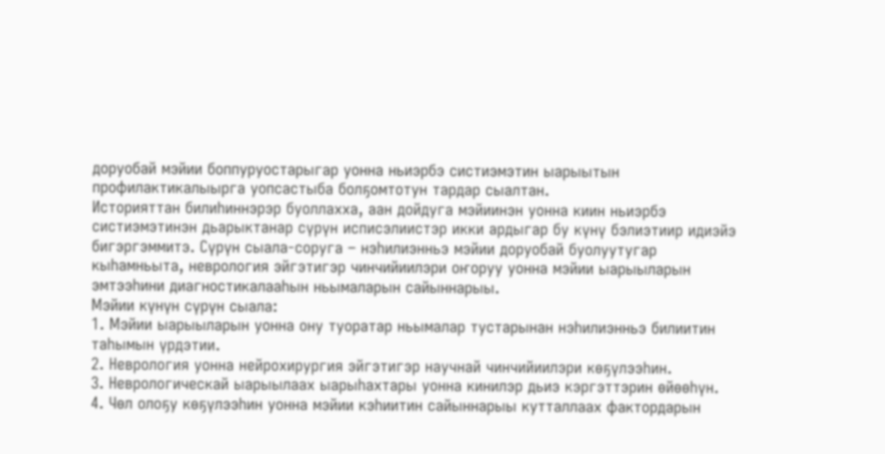доруобай мэйии боппуруостарыгар уонна ньиэрбэ систиэмэтин ыарыытын профилактикалыырга уопсастыба болҕомтотун тардар сыалтан.
Историяттан билиһиннэрэр буоллахха, аан дойдуга мэйиинэн уонна киин ньиэрбэ систиэмэтинэн дьарыктанар сүрүн исписэлиистэр икки ардыгар бу күнү бэлиэтиир идиэйэ бигэргэммитэ. Сүрүн сыала-соруга – нэһилиэнньэ мэйии доруобай буолуутугар кыһамньыта, неврология эйгэтигэр чинчийиилэри оҥоруу уонна мэйии ыарыыларын эмтээһини диагностикалааһын ньымаларын сайыннарыы.
Мэйии күнүн сүрүн сыала:
1. Мэйии ыарыыларын уонна ону туоратар ньымалар тустарынан нэһилиэнньэ билиитин таһымын үрдэтии.
2. Неврология уонна нейрохирургия эйгэтигэр научнай чинчийиилэри көҕүлээһин.
3. Неврологическай ыарыылаах ыарыһахтары уонна кинилэр дьиэ кэргэттэрин өйөөһүн.
4. Чөл олоҕу көҕүлээһин уонна мэйии кэһиитин сайыннарыы кутталлаах фактордарын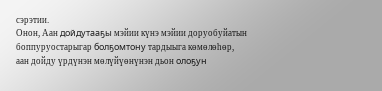сэрэтии.
Онон, Аан дойдутааҕы мэйии күнэ мэйии доруобуйатын боппуруостарыгар болҕомтону тардыыга көмөлөһөр, аан дойду үрдүнэн мөлүйүөнүнэн дьон олоҕун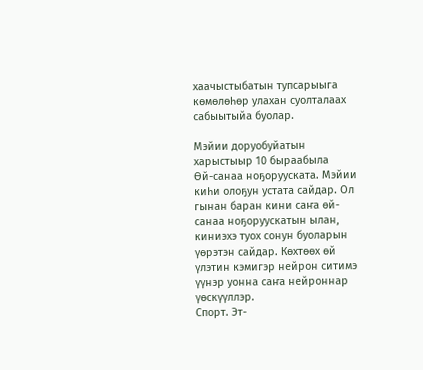хаачыстыбатын тупсарыыга көмөлөһөр улахан суолталаах сабыытыйа буолар.

Мэйии доруобуйатын харыстыыр 10 быраабыла
Өй-санаа ноҕорууската. Мэйии киһи олоҕун устата сайдар. Ол гынан баран кини саҥа өй-санаа ноҕоруускатын ылан, киниэхэ туох сонун буоларын үөрэтэн сайдар. Көхтөөх өй үлэтин кэмигэр нейрон ситимэ үүнэр уонна саҥа нейроннар үөскүүллэр.
Спорт. Эт-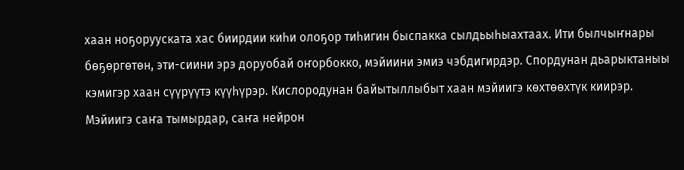хаан ноҕорууската хас биирдии киһи олоҕор тиһигин быспакка сылдьыһыахтаах. Ити былчыҥнары бөҕөргөтөн, эти-сиини эрэ доруобай оҥорбокко, мэйиини эмиэ чэбдигирдэр. Спордунан дьарыктаныы кэмигэр хаан сүүрүүтэ күүһүрэр. Кислородунан байытыллыбыт хаан мэйиигэ көхтөөхтүк киирэр. Мэйиигэ саҥа тымырдар, саҥа нейрон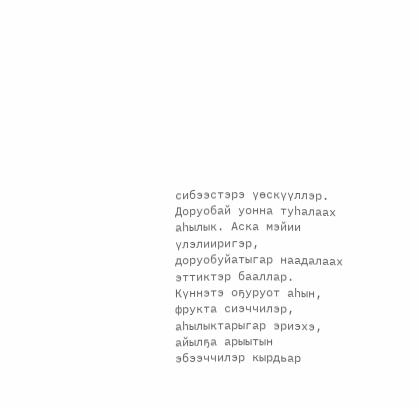сибээстэрэ үөскүүллэр.
Доруобай уонна туһалаах аһылык. Аска мэйии үлэлииригэр, доруобуйатыгар наадалаах эттиктэр бааллар. Күннэтэ оҕуруот аһын, фрукта сиэччилэр, аһылыктарыгар эриэхэ, айылҕа арыытын эбээччилэр кырдьар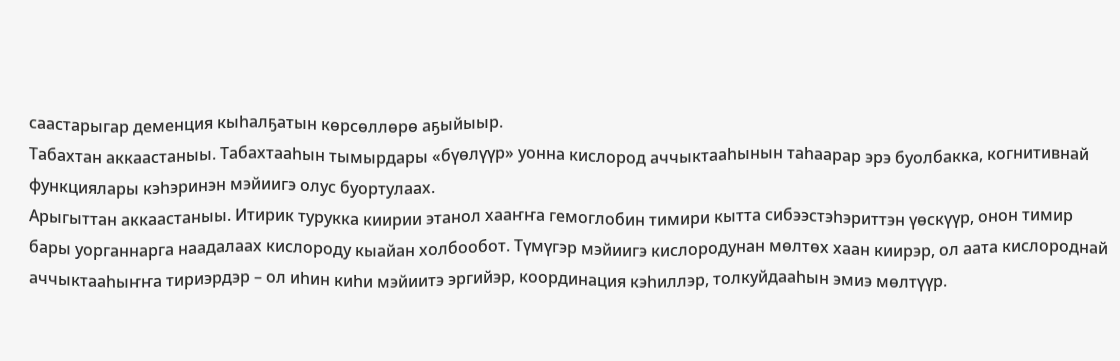саастарыгар деменция кыһалҕатын көрсөллөрө аҕыйыыр.
Табахтан аккаастаныы. Табахтааһын тымырдары «бүөлүүр» уонна кислород аччыктааһынын таһаарар эрэ буолбакка, когнитивнай функциялары кэһэринэн мэйиигэ олус буортулаах.
Арыгыттан аккаастаныы. Итирик турукка киирии этанол хааҥҥа гемоглобин тимири кытта сибээстэһэриттэн үөскүүр, онон тимир бары уорганнарга наадалаах кислороду кыайан холбообот. Түмүгэр мэйиигэ кислородунан мөлтөх хаан киирэр, ол аата кислороднай аччыктааһыҥҥа тириэрдэр – ол иһин киһи мэйиитэ эргийэр, координация кэһиллэр, толкуйдааһын эмиэ мөлтүүр.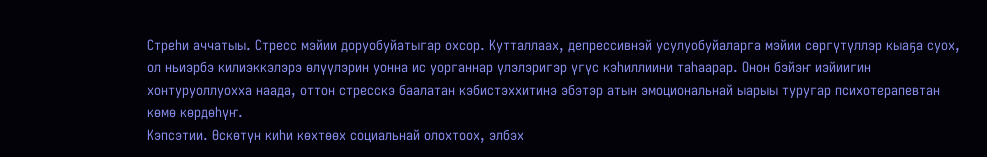Стреһи аччатыы. Стресс мэйии доруобуйатыгар охсор. Кутталлаах, депрессивнэй усулуобуйаларга мэйии сөргүтүллэр кыаҕа суох, ол ньиэрбэ килиэккэлэрэ өлүүлэрин уонна ис уорганнар үлэлэригэр үгүс кэһиллиини таһаарар. Онон бэйэҥ иэйиигин хонтуруоллуохха наада, оттон стресскэ баалатан кэбистэххитинэ эбэтэр атын эмоциональнай ыарыы туругар психотерапевтан көмө көрдөһүҥ.
Кэпсэтии. Өскөтүн киһи көхтөөх социальнай олохтоох, элбэх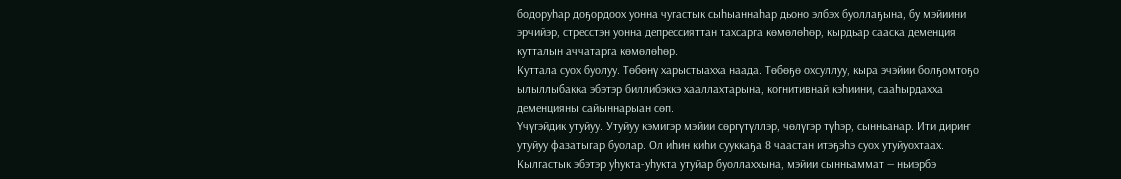бодоруһар доҕордоох уонна чугастык сыһыаннаһар дьоно элбэх буоллаҕына, бу мэйиини эрчийэр, стресстэн уонна депрессияттан тахсарга көмөлөһөр, кырдьар сааска деменция кутталын аччатарга көмөлөһөр.
Куттала суох буолуу. Төбөнү харыстыахха наада. Төбөҕө охсуллуу, кыра эчэйии болҕомтоҕо ылыллыбакка эбэтэр биллибэккэ хааллахтарына, когнитивнай кэһиини, сааһырдахха деменцияны сайыннарыан сөп.
Үчүгэйдик утуйуу. Утуйуу кэмигэр мэйии сөргүтүллэр, чөлүгэр түһэр, сынньанар. Ити дириҥ утуйуу фазатыгар буолар. Ол иһин киһи сууккаҕа 8 чаастан итэҕэһэ суох утуйуохтаах. Кылгастык эбэтэр уһукта-уһукта утуйар буоллаххына, мэйии сынньаммат — ньиэрбэ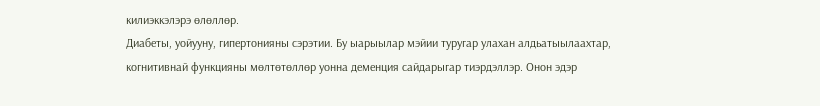килиэккэлэрэ өлөллөр.
Диабеты, уойууну, гипертонияны сэрэтии. Бу ыарыылар мэйии туругар улахан алдьатыылаахтар, когнитивнай функцияны мөлтөтөллөр уонна деменция сайдарыгар тиэрдэллэр. Онон эдэр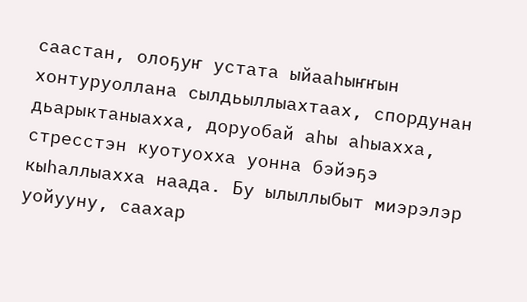саастан, олоҕуҥ устата ыйааһыҥҥын хонтуруоллана сылдьыллыахтаах, спордунан дьарыктаныахха, доруобай аһы аһыахха, стресстэн куотуохха уонна бэйэҕэ кыһаллыахха наада. Бу ылыллыбыт миэрэлэр уойууну, саахар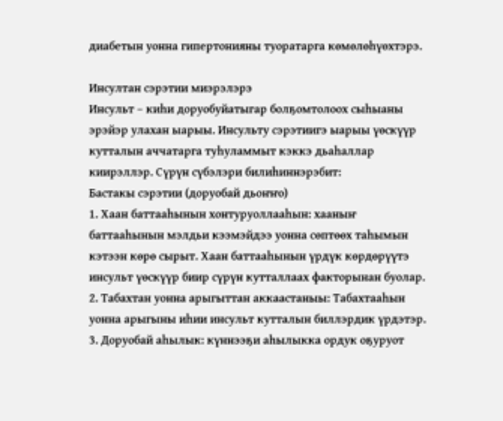диабетын уонна гипертонияны туоратарга көмөлөһүөхтэрэ.

Инсултан сэрэтии миэрэлэрэ
Инсульт – киһи доруобуйатыгар болҕомтолоох сыһыаны эрэйэр улахан ыарыы. Инсульту сэрэтиигэ ыарыы үөскүүр кутталын аччатарга туһуламмыт кэккэ дьаһаллар киирэллэр. Сүрүн сүбэлэри билиһиннэрэбит:
Бастакы сэрэтии (доруобай дьоҥҥо)
1. Хаан баттааһынын хонтуруоллааһын: хааныҥ баттааһынын мэлдьи кээмэйдээ уонна сөптөөх таһымын кэтээн көрө сырыт. Хаан баттааһынын үрдүк көрдөрүүтэ инсульт үөскүүр биир сүрүн кутталлаах факторынан буолар.
2. Табахтан уонна арыгыттан аккаастаныы: Табахтааһын уонна арыгыны иһии инсульт кутталын биллэрдик үрдэтэр.
3. Доруобай аһылык: күннээҕи аһылыкка ордук оҕуруот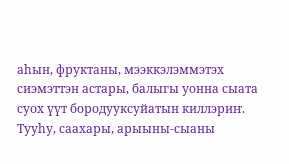аһын, фруктаны, мээккэлэммэтэх сиэмэттэн астары, балыгы уонна сыата суох үүт бородууксуйатын киллэриҥ. Тууһу, саахары, арыыны-сыаны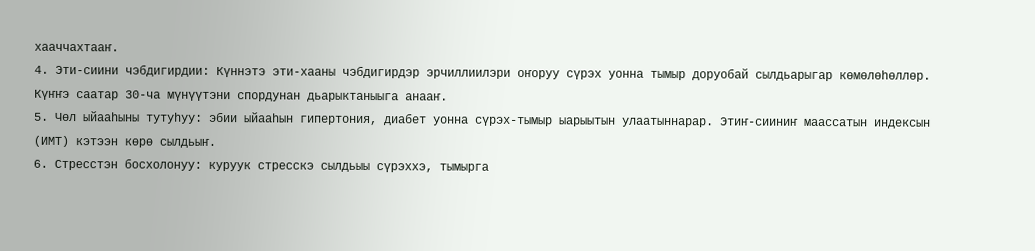хааччахтааҥ.
4. Эти-сиини чэбдигирдии: Күннэтэ эти-хааны чэбдигирдэр эрчиллиилэри оҥоруу сүрэх уонна тымыр доруобай сылдьарыгар көмөлөһөллөр. Күҥҥэ саатар 30-ча мүнүүтэни спордунан дьарыктаныыга анааҥ.
5. Чөл ыйааһыны тутуһуу: эбии ыйааһын гипертония, диабет уонна сүрэх-тымыр ыарыытын улаатыннарар. Этиҥ-сииниҥ маассатын индексын (ИМТ) кэтээн көрө сылдьыҥ.
6. Стресстэн босхолонуу: куруук стресскэ сылдьыы сүрэххэ, тымырга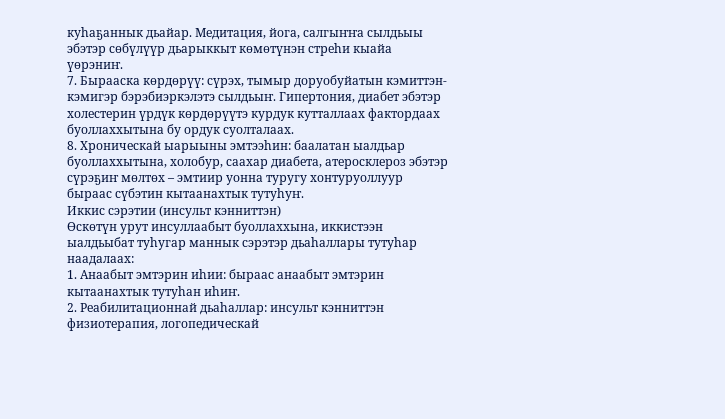куһаҕаннык дьайар. Медитация, йога, салгыҥҥа сылдьыы эбэтэр сөбүлүүр дьарыккыт көмөтүнэн стреһи кыайа үөрэниҥ.
7. Бырааска көрдөрүү: сүрэх, тымыр доруобуйатын кэмиттэн-кэмигэр бэрэбиэркэлэтэ сылдьыҥ. Гипертония, диабет эбэтэр холестерин үрдүк көрдөрүүтэ курдук кутталлаах фактордаах буоллаххытына бу ордук суолталаах.
8. Хроническай ыарыыны эмтээһин: баалатан ыалдьар буоллаххытына, холобур, саахар диабета, атеросклероз эбэтэр сүрэҕиҥ мөлтөх – эмтиир уонна туругу хонтуруоллуур быраас сүбэтин кытаанахтык тутуһуҥ.
Иккис сэрэтии (инсульт кэнниттэн)
Өскөтүн урут инсуллаабыт буоллаххына, иккистээн ыалдьыбат туһугар маннык сэрэтэр дьаһаллары тутуһар наадалаах:
1. Анаабыт эмтэрин иһии: быраас анаабыт эмтэрин кытаанахтык тутуһан иһиҥ.
2. Реабилитационнай дьаһаллар: инсульт кэнниттэн физиотерапия, логопедическай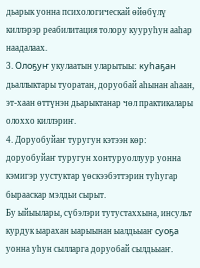дьарык уонна психологическай өйөбүлү киллэрэр реабилитация толору кууруһун ааһар наадалаах.
3. Олоҕуҥ укулаатын уларытыы: куһаҕан дьаллыктары туоратан, доруобай аһынан аһаан, эт-хаан өттүнэн дьарыктанар чөл практикалары олоххо киллэриҥ.
4. Доруобуйаҥ туругун кэтээн көр: доруобуйаҥ туругун хонтуруоллуур уонна кэмигэр уустуктар үөскээбэттэрин туһугар бырааскар мэлдьи сырыт.
Бу ыйыылары, сүбэлэри тутустаххына, инсульт курдук ыарахан ыарыынан ыалдьыаҥ суоҕа уонна уһун сылларга доруобай сылдьыаҥ.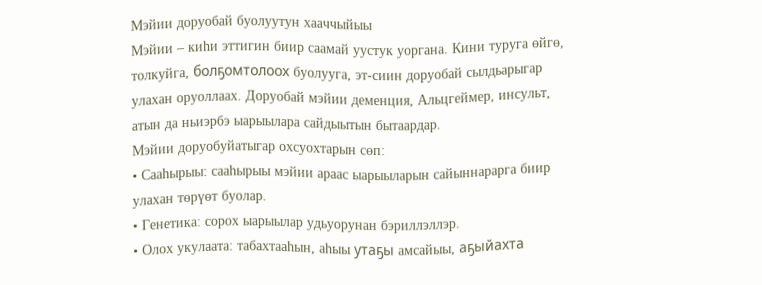Мэйии доруобай буолуутун хааччыйыы
Мэйии – киһи эттигин биир саамай уустук уоргана. Кини туруга өйгө, толкуйга, болҕомтолоох буолууга, эт-сиин доруобай сылдьарыгар улахан оруоллаах. Доруобай мэйии деменция, Альцгеймер, инсульт, атын да ньиэрбэ ыарыылара сайдыытын бытаардар.
Мэйии доруобуйатыгар охсуохтарын сөп:
• Сааһырыы: сааһырыы мэйии араас ыарыыларын сайыннарарга биир улахан төрүөт буолар.
• Генетика: сорох ыарыылар удьуорунан бэриллэллэр.
• Олох укулаата: табахтааһын, аһыы утаҕы амсайыы, аҕыйахта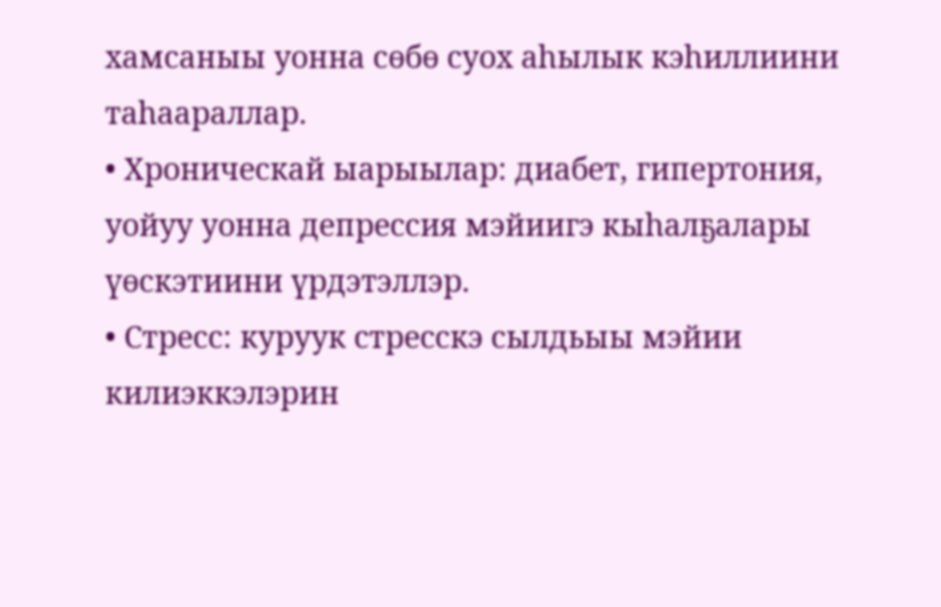хамсаныы уонна сөбө суох аһылык кэһиллиини таһаараллар.
• Хроническай ыарыылар: диабет, гипертония, уойуу уонна депрессия мэйиигэ кыһалҕалары үөскэтиини үрдэтэллэр.
• Стресс: куруук стресскэ сылдьыы мэйии килиэккэлэрин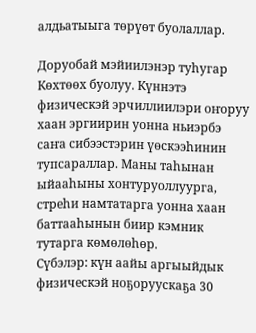алдьатыыга төрүөт буолаллар.

Доруобай мэйиилэнэр туһугар
Көхтөөх буолуу. Күннэтэ физическэй эрчиллиилэри оҥоруу хаан эргиирин уонна ньиэрбэ саҥа сибээстэрин үөскээһинин тупсараллар. Маны таһынан ыйааһыны хонтуруоллуурга, стреһи намтатарга уонна хаан баттааһынын биир кэмник тутарга көмөлөһөр.
Сүбэлэр: күн аайы аргыыйдык физическэй ноҕоруускаҕа 30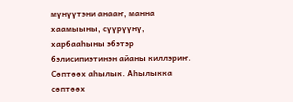мүнүүтэни анааҥ, манна хаамыыны, сүүрүүнү, харбааһыны эбэтэр бэлисипиэтинэн айаны киллэриҥ.
Сөптөөх аһылык. Аһылыкка сөптөөх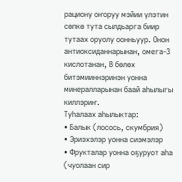рациону оҥоруу мэйии үлэтин сөпкө тута сылдьарга биир тутаах оруолу оонньуур. Онон антиоксиданнарынан, омега-3 кислотанан, В бөлөх битэмииннэринэн уонна минералларынан баай аһылыгы киллэриҥ.
Туһалаах аһылыктар:
• Балык (лосось, скумбрия)
• Эриэхэлэр уонна сиэмэлэр
• Фрукталар уонна оҕуруот аһа (чуолаан сир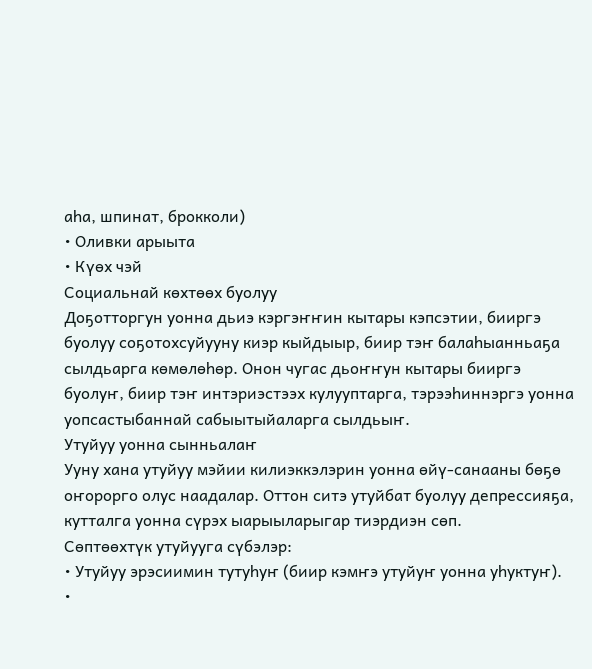аһа, шпинат, брокколи)
• Оливки арыыта
• Күөх чэй
Социальнай көхтөөх буолуу
Доҕотторгун уонна дьиэ кэргэҥҥин кытары кэпсэтии, бииргэ буолуу соҕотохсуйууну киэр кыйдыыр, биир тэҥ балаһыанньаҕа сылдьарга көмөлөһөр. Онон чугас дьоҥҥун кытары бииргэ буолуҥ, биир тэҥ интэриэстээх кулууптарга, тэрээһиннэргэ уонна уопсастыбаннай сабыытыйаларга сылдьыҥ.
Утуйуу уонна сынньалаҥ
Ууну хана утуйуу мэйии килиэккэлэрин уонна өйү-санааны бөҕө оҥорорго олус наадалар. Оттон ситэ утуйбат буолуу депрессияҕа, кутталга уонна сүрэх ыарыыларыгар тиэрдиэн сөп.
Сөптөөхтүк утуйууга сүбэлэр:
• Утуйуу эрэсиимин тутуһуҥ (биир кэмҥэ утуйуҥ уонна уһуктуҥ).
•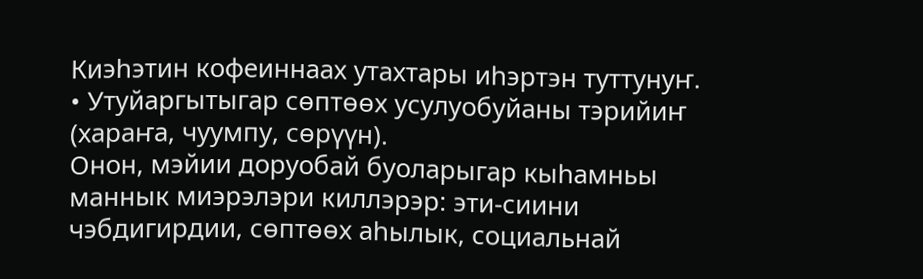Киэһэтин кофеиннаах утахтары иһэртэн туттунуҥ.
• Утуйаргытыгар сөптөөх усулуобуйаны тэрийиҥ (хараҥа, чуумпу, сөрүүн).
Онон, мэйии доруобай буоларыгар кыһамньы маннык миэрэлэри киллэрэр: эти-сиини чэбдигирдии, сөптөөх аһылык, социальнай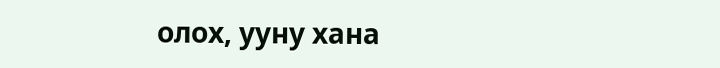олох, ууну хана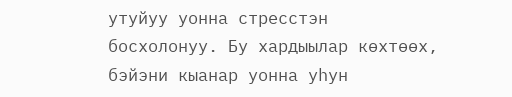утуйуу уонна стресстэн босхолонуу. Бу хардыылар көхтөөх, бэйэни кыанар уонна уһун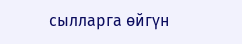сылларга өйгүн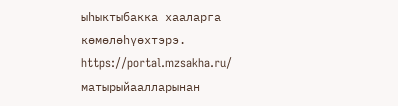ыһыктыбакка хааларга көмөлөһүөхтэрэ.
https://portal.mzsakha.ru/ матырыйаалларынан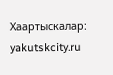Хаартыскалар: yakutskcity.ru